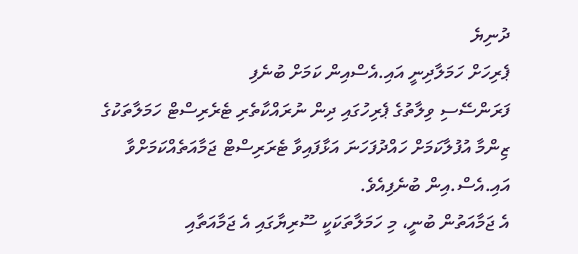ދުނިޔެ
ޕެރިހަށް ހަމަލާދިނީ އައި.އެސްއިން ކަމަށް ބުނެފި
ފަރަންސޭސި ވިލާތުގެ ޕެރިހުގައި ދިން ނުރައްކާތެރި ޓެރެރިސްޓް ހަމަލާތަކުގެ
ޒިންމާ އުފުލާކަމަށް ހައްދުފަހަނަ އަޅާފައިވާ ޓެރަރިސްޓް ޖަމާއަތެއްކަމަށްވާ
އައި.އެސް.އިން ބުނެފިއެވެ.
އެ ޖަމާއަތުން ބުނީ، މި ހަމަލާތަކަކީ ސޫރިޔާގައި އެ ޖަމާއަތާއި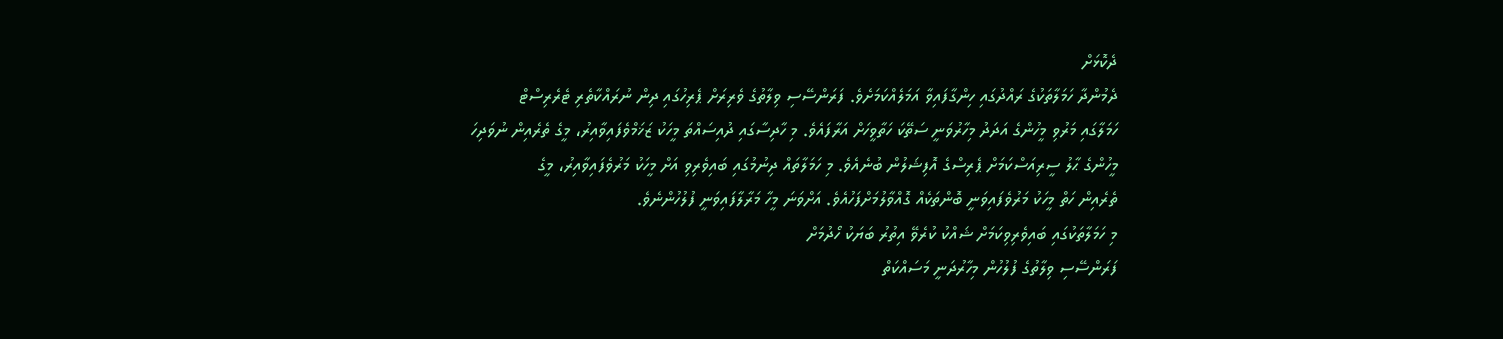ދެކޮޅަށް
ދެމުންދާ ހަމަލާތަކުގެ ރައްދުގައި ހިންގާފައިވާ އަމަލެއްކަމަށެވެ. ފަރަންސޭސި ވިލާތުގެ ވެރިރަށް ޕެރިހުގައި ދިން ނުރައްކާތެރި ޓެރެރިސްޓް
ހަމަލާގައި މަރުވި މީހުންގެ އަދަދު މިހާރުވަނީ ސަތޭކަ ހަތާވީހަށް އަރާފައެވެ. މި ހާދިސާގައި ދުއިސައްތަ މީހަކު ޒަޚަމްވެފައިވާއިރު، މީގެ ތެރެއިން ނުވަދިހަ
މީހުންގެ ޙާލު ސީރިއަސްކަމަށް ޕެރިސްގެ އޮފިޝަލުން ބުނެއެވެ. މި ހަމަލާތައް ދިނުމުގައި ބައިވެރިވި އަށް މީހަކު މަރުވެފައިވާއިރު، މީގެ
ތެރެއިން ހަތް މީހަކު މަރުވެފައިވަނީ ބޮންތަކެއް ގޮއްވާލުމަށްފަހުއެވެ. އަށްވަނަ މީހާ މަރާލާފައިވަނީ ފުލުހުންނެވެ.
މި ހަމަލާތަކުގައި ބައިވެރިވިކަމަށް ޝައްކު ކުރެވޭ އިތުރު ބަޔަކު ހޯދުމަށް
ފަރަންސޭސި ވިލާތުގެ ފުލުހުން މިހާރުދަނީ މަސައްކަތް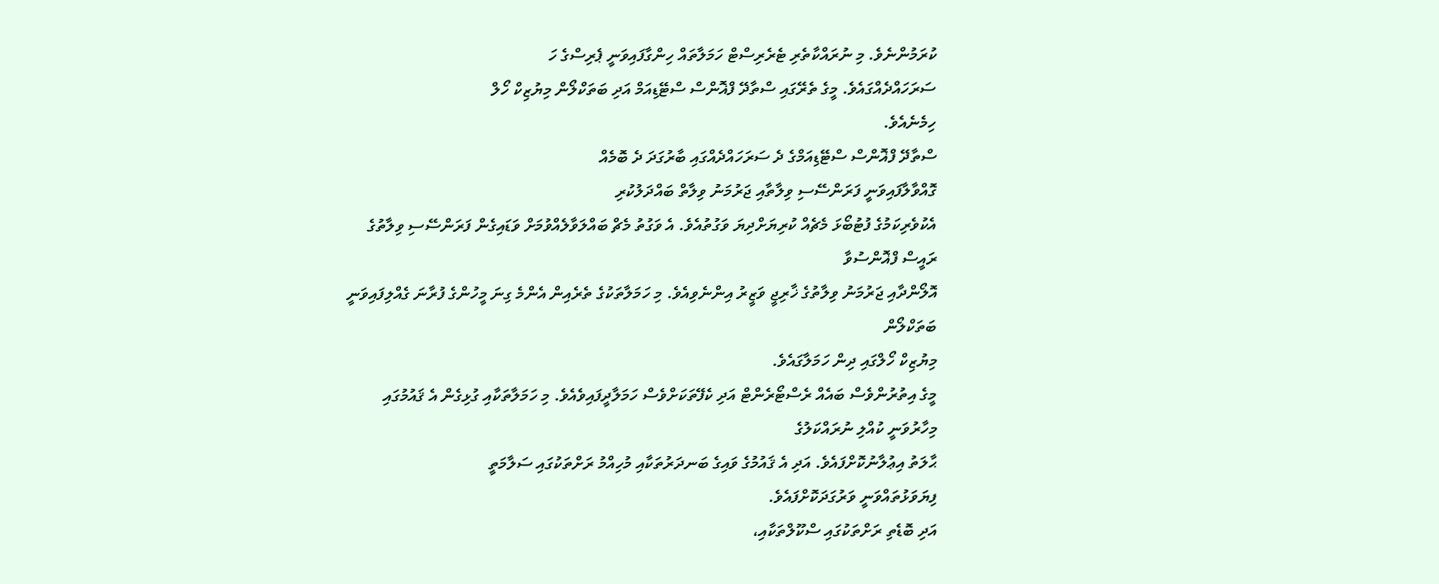ކުރަމުންނެވެ. މި ނުރައްކާތެރި ޓެރެރިސްޓް ހަމަލާތައް ހިންގާފައިވަނީ ޕެރިސްގެ ހަ
ސަރަހައްދެއްގައެވެ. މީގެ ތެރޭގައި ސްތާދޭ ފްޣޮންސް ސްޓޭޑިއަމް އަދި ބަތަކްލޯން މިޔުޒިކް ހޯލް
ހިމެނެއެވެ.
ސްތާދޭ ފްޣޮންސް ސްޓޭޑިއަމްގެ ދެ ސަރަހައްދެއްގައި ބާރުގަދަ ދެ ބޮމެއް
ގޮއްވާލާފައިވަނީ ފަރަންސޭސި ވިލާތާއި ޖަރުމަނު ވިލާތް ބައްދަލުކުރި
އެކުވެރިކަމުގެ ފުޓުބޯޅަ މެޗެއް ކުރިޔަށްދިޔަ ވަގުތުއެވެ. އެ ވަގުތު މެޗް ބައްލަވާލެއްވުމަށް ވަޑައިގެން ފަރަންސޭސި ވިލާތުގެ ރައީސް ފްޣޮންސުވާ
އޮލޯންދާއި ޖަރުމަނު ވިލާތުގެ ޚާރިޖީ ވަޒީރު އިންނެވިއެވެ. މި ހަމަލާތަކުގެ ތެރެއިން އެންމެ ގިނަ މީހުންގެ ފުރާނަ ގެއްލިފައިވަނީ ބަތަކްލޯން
މިޔުޒިކް ހޯލްގައި ދިން ހަމަލާގައެވެ.
މީގެ އިތުރުންވެސް ބައެއް ރެސްޓޯރެންޓް އަދި ކެފޭތަކަށްވެސް ހަމަލާދީފައިވެއެވެ. މި ހަމަލާތަކާއި ގުޅިގެން އެ ޤައުމުގައި މިހާރުވަނީ ކުއްލި ނުރައްކަލުގެ
ޙާލަތު އިޢުލާނުކޮށްފައެވެ. އަދި އެ ޤައުމުގެ ވައިގެ ބަނދަރުތަކާއި މުހިއްމު ރަށްތަކުގައި ސަލާމަތީ
ފިޔަވަޅުތައްވަނީ ވަރުގަދަކޮށްފައެވެ.
އަދި ބޮޑެތި ރަށްތަކުގައި ސްކޫލްތަކާއި،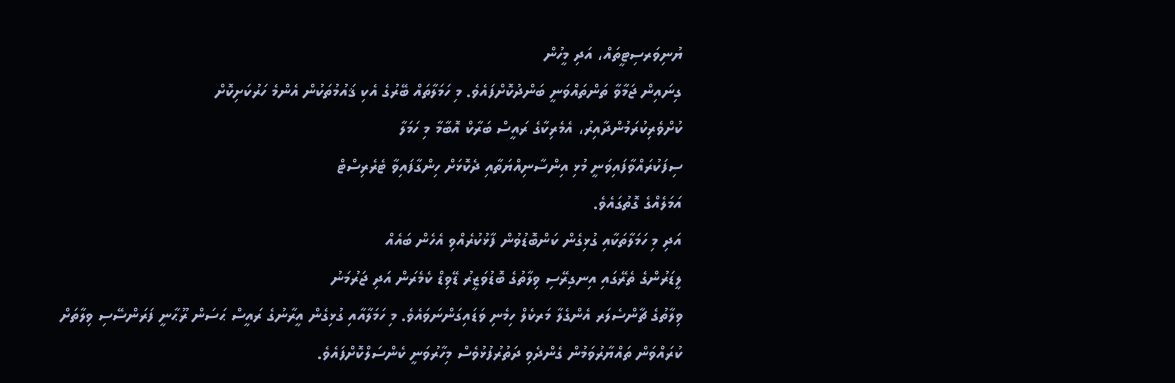ޔުނިވަރސިޓީތައް، އަދި މީހުން
ގިނައިން ޖަމާވާ ތަންތައްވަނީ ބަންދުކޮށްފައެވެ. މި ހަމަލާތައް ބޭރުގެ އެކި ޤައުމުތަކުން އެންމެ ހަރުކަށިކޮށް
ކުށްވެރިކުރަމުންދާއިރު، އެމެރިކާގެ ރައީސް ބަރާކް އޮބާމާ މި ހަމަލާ
ސިފަކުރައްވާފައިވަނީ މުޅި އިންސާނިއްޔަތާއި ދެކޮޅަށް ހިންގާފައިވާ ޓެރެރިސްޓް
އަމަލެއްގެ ގޮތުގައެވެ.
އަދި މި ހަމަލާތަކާއި ގުޅިގެން ކަންބޮޑުވުން ފާޅުކުރެއްވި އެހެން ބައެއް
ލީޑަރުންގެ ތެރޭގައި އިނގިރޭސި ވިލާތުގެ ބޮޑުވަޒީރު ޑޭވިޑް ކެމެރަން އަދި ޖަރުމަނު
ވިލާތުގެ ޗާންސެލަރ އެންގެލާ މަރކެލް ހިމެނި ވަޑައިގަންނަވައެވެ. މި ހަމަލާއާއި ގުޅިގެން އީރާނުގެ ރައީސް ޙަސަން ރޫޙާނީ ފަރަންސޭސި ވިލާތަށް
ކުރައްވަން ތައްޔާރުވަމުން ގެންދެވި ދަތުރުފުޅުވެސް މިހާރުވަނީ ކެންސަލްކޮށްފައެވެ.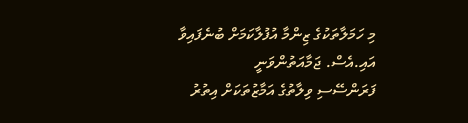މި ހަމަލާތަކުގެ ޒިންމާ އުފުލާކަމަށް ބުނެފައިވާ އައި.އެސް. ޖަމާއަތުންވަނީ
ފަރަންސޭސި ވިލާތުގެ އަމާޒުތަކަށް އިތުރު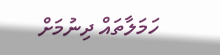ހަމަލާތައް ދިނުމަށް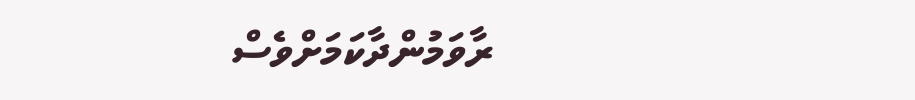ރާވަމުންދާކަމަށްވެސް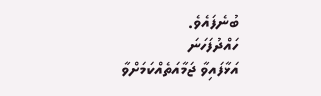ބުނެފައެވެ.
ހައްދުފަހަނަ
އަޅާފައިވާ ޖަމާއަތެއްކަމަށްވާ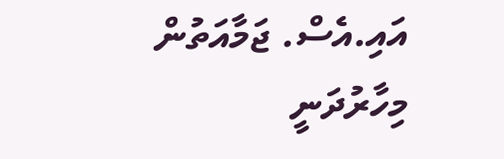އައި.އެސް. ޖަމާއަތުން މިހާރުދަނީ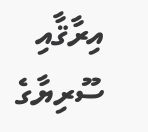އިރާޤާއި
ސޫރިޔާގެ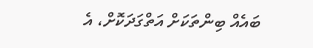ބައެއް ބިންތަކަށް އަތްގަދަކޮށް، އެ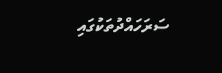ސަރަހައްދުތަކުގައި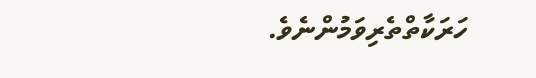ހަރަކާތްތެރިވަމުންނެވެ.